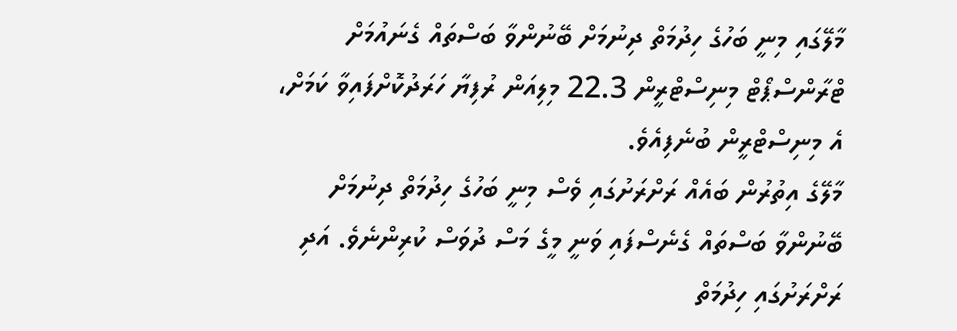މާލޭގައި މިނީ ބަހުގެ ހިދުމަތް ދިނުމަށް ބޭނުންވާ ބަސްތައް ގެނައުމަށް ޓްރާންސްޕޯޓް މިނިސްޓްރީން 22.3 މިލިއަން ރުފިޔާ ހަރަދުކޮށްފައިވާ ކަމަށް، އެ މިނިސްޓްރީން ބުނެފިއެވެ.
މާލޭގެ އިތުރުން ބައެއް ރަށްރަށުގައި ވެސް މިނީ ބަހުގެ ހިދުމަތް ދިނުމަށް ބޭނުންވާ ބަސްތައް ގެނެސްފައި ވަނީ މީގެ މަސް ދުވަސް ކުރިންނެވެ. އަދި ރަށްރަށުގައި ހިދުމަތް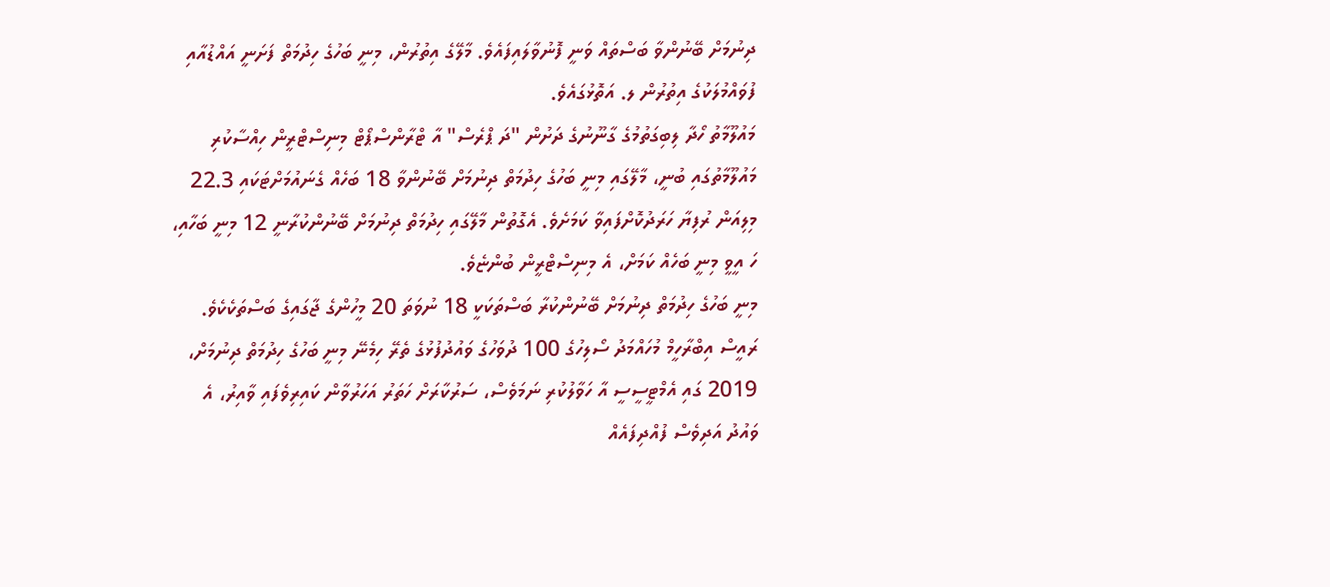ދިނުމަށް ބޭނުންވާ ބަސްތައް ވަނީ ފޮނުވާލައިފައެވެ. މާލޭގެ އިތުރުން، މިނީ ބަހުގެ ހިދުމަތް ފަށަނީ އައްޑުއާއި ފުވައްމުލަކުގެ އިތުރުން ލ. އަތޮޅުގައެވެ.
މައުލޫމާތު ހޯދާ ލިބިގަތުމުގެ ގާނޫނުގެ ދަށުން "ދަ ޕްރެސް" އާ ޓްރާންސްޕޯޓް މިނިސްޓްރީން ހިއްސާކުރި މައުލޫމާތުގައި ބުނީ، މާލޭގައި މިނީ ބަހުގެ ހިދުމަތް ދިނުމަށް ބޭނުންވާ 18 ބަހެއް ގެނައުމަށްޓަކައި 22.3 މިލިއަން ރުފިޔާ ހަރަދުކޮށްފައިވާ ކަމަށެވެ. އެގޮތުން މާލޭގައި ހިދުމަތް ދިނުމަށް ބޭނުންކުރާނީ 12 މިނީ ބަހާއި، ހަ އީވީ މިނީ ބަހެއް ކަމަށް، އެ މިނިސްޓްރީން ބުންޏެވެ.
މިނީ ބަހުގެ ހިދުމަތް ދިނުމަށް ބޭނުންކުރާ ބަސްތަކަކީ 18 ނުވަތަ 20 މީހުންގެ ޖާގައިގެ ބަސްތަކެކެވެ.
ރައީސް އިބްރާހީމް މުހައްމަދު ސޯލިހުގެ 100 ދުވަހުގެ ވައުދުފުޅުގެ ތެރޭ ހިމެނޭ މިނީ ބަހުގެ ހިދުމަތް ދިނުމަށް، 2019 ގައި އެމްޓީސީސީ އާ ހަވާލުކުރި ނަމަވެސް، ސަރުކާރަށް ހަތަރު އަހަރުވާން ކައިރިވެފައި ވާއިރު، އެ ވައުދު އަދިވެސް ފުއްދިފައެއް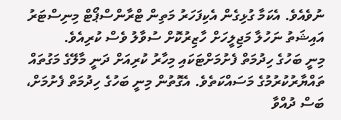ނުވެއެވެ. އެކަމާ ގުޅިގެން އެކިފަހަރު މަތިން ޓްރާންސްޕޯޓް މިނިސްޓަރު އައިޝަތު ނަހުލާ މަޖިލީހަށް ހާޒިރުކޮށް ސުވާލު ވެސް ކުރިއެވެ.
މިނީ ބަހުގެ ހިދުމަތް ފެށުމަށްޓަކައި މިހާރު ކުރިއަށް ދަނީ މާލޭގެ މަގުތައް ތައްޔާރުކުރުމުގެ މަސައްކަތެވެ. އެގޮތުން މިނީ ބަހުގެ ހިދުމަތް ފެށުމަށް، ބަސް ދުއްވާ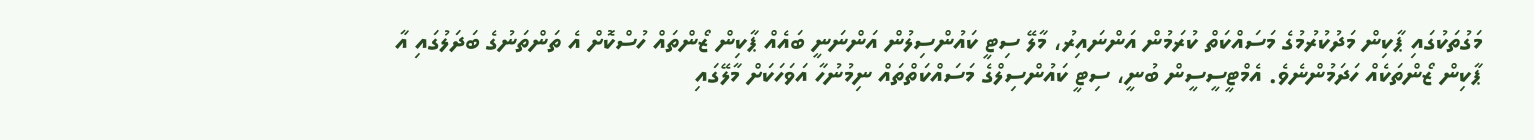މަގުތަކުގައި ޕާކިން މަދުކުރުމުގެ މަސައްކަތް ކުރަމުން އަންނައިރު، މާލޭ ސިޓީ ކައުންސިލުން އަންނަނީ ބައެއް ޕާކިން ޒޯންތައް ހުސްކޮށް އެ ތަންތަނުގެ ބަދަލުގައި އާ ޕާކިން ޒޯންތަކެއް ހަދަމުންނެވެ. އެމްޓީސީސީން ބުނީ، ސިޓީ ކައުންސިލްގެ މަސައްކަތްތައް ނިމުނުހާ އަވަހަކަށް މާލޭގައި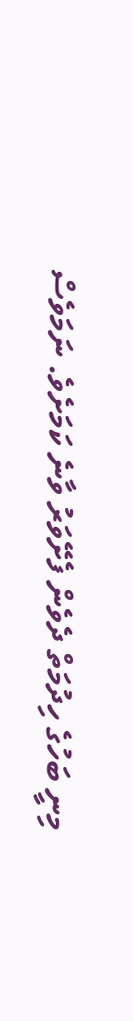މިނީ ބަހުގެ ހިދުމަތް ދެވެން ފެށޭވަރު ވާނެ ކަމަށެވެ. ނަމަވެސް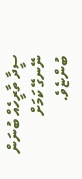ސީދާ ތާރީހެއް ބުނަން ނޭނގޭ ކަމަށް ބުންޏެވެ.